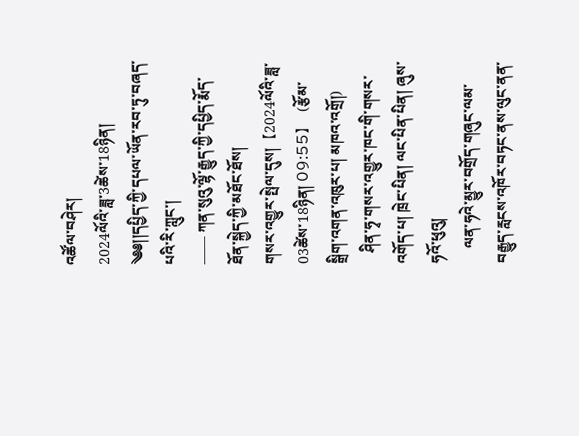འཚོལ་བཤེར།
2024ལོའི་ཟླ་3ཚེས་18ཉིན།
༄༅།།དཔྱིད་ཀྱི་དཔལ་ཡོན་རབ་ཏུ་བཞད་པའི་རི་ཀླུང་།
—— ཀན་སུའུ་ལྷོ་རྒྱུད་ཀྱི་དཔྱིད་རྨོད་ཐོན་སྐྱེད་ཀྱི་མཐོང་ཐོས།
གསར་འགྱུར་སྤེལ་དུས།  【2024ལོའི་ཟླ་ 03ཚེས་18ཉིན། 09:55】   (རྩོམ་སྒྲིག་འགན་འཁུར་པ། མཁའ་འགྲོ།)
   ཤིན་ཧྭ་གསར་འགྱུར་ཁང་གི་གསར་འགོད་པ། ཁྲེང་པིན། ལང་པིན་པིན། ཞུས་ཧའོ་ཕུའུ།
    ལན་ཧའེ་མྱུར་བགྲོད་གཞུང་ལམ་བརྒྱུད་རླངས་འཁོར་བཏང་ནས་ལུང་ནན་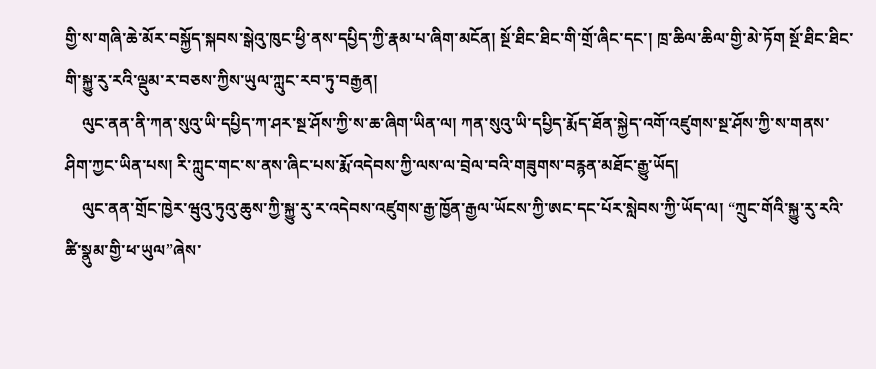གྱི་ས་གཞི་ཆེ་མོར་བསྐྱོད་སྐབས་སྒེའུ་ཁུང་ཕྱི་ནས་དཔྱིད་ཀྱི་རྣམ་པ་ཞིག་མངོན། སྔོ་ཐིང་ཐིང་གི་གྲོ་ཞིང་དང་། ཁྲ་ཆིལ་ཆིལ་གྱི་མེ་ཏོག སྔོ་ཐིང་ཐིང་གི་སྐྱུ་རུ་རའི་ལྡུམ་ར་བཅས་ཀྱིས་ཡུལ་ཀླུང་རབ་ཏུ་བརྒྱན།
    ལུང་ནན་ནི་ཀན་སུའུ་ཡི་དཔྱིད་ཀ་ཤར་སྔ་ཤོས་ཀྱི་ས་ཆ་ཞིག་ཡིན་ལ། ཀན་སུའུ་ཡི་དཔྱིད་རྨོད་ཐོན་སྐྱེད་འགོ་འཛུགས་སྔ་ཤོས་ཀྱི་ས་གནས་ཤིག་ཀྱང་ཡིན་པས། རི་ཀླུང་གང་ས་ནས་ཞིང་པས་རྨོ་འདེབས་ཀྱི་ལས་ལ་བྲེལ་བའི་གཟུགས་བརྙན་མཐོང་རྒྱུ་ཡོད།
    ལུང་ནན་གྲོང་ཁྱེར་ཝུའུ་ཏུའུ་ཆུས་ཀྱི་སྐྱུ་རུ་ར་འདེབས་འཛུགས་རྒྱ་ཁྱོན་རྒྱལ་ཡོངས་ཀྱི་ཨང་དང་པོར་སླེབས་ཀྱི་ཡོད་ལ། “ཀྲུང་གོའི་སྐྱུ་རུ་རའི་ཚི་སྣུམ་གྱི་ཕ་ཡུལ”ཞེས་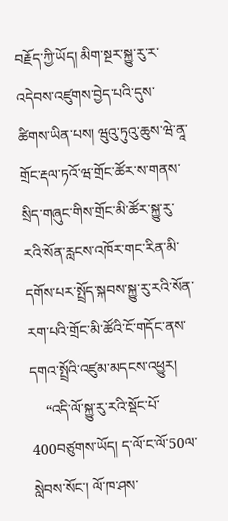བརྗོད་ཀྱི་ཡོད། མིག་སྔར་སྐྱུ་རུ་ར་འདེབས་འཛུགས་བྱེད་པའི་དུས་ཚིགས་ཡིན་པས། ཝུའུ་ཏུའུ་ཆུས་ཝེ་ནཱ་གྲོང་རྡལ་ཏའོ་ཝ་གྲོང་ཚོར་ས་གནས་སྲིད་གཞུང་གིས་གྲོང་མི་ཚོར་སྐྱུ་རུ་རའི་སོན་རླངས་འཁོར་གང་རིན་མི་དགོས་པར་སྤྲོད་སྐབས་སྐྱུ་རུ་རའི་སོན་རག་པའི་གྲོང་མི་ཚོའི་ངོ་གདོང་ནས་དགའ་སྤྲོའི་འཛུམ་མདངས་འཕྱུར།
    “འདི་ལོ་སྐྱུ་རུ་རའི་སྡོང་པོ་400བཙུགས་ཡོད། ད་ལོ་ང་ལོ་50ལ་སླེབས་སོང་། ལོ་ཁ་ཤས་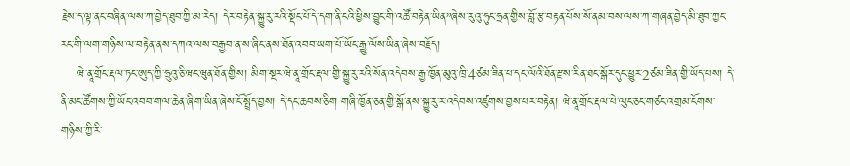རྗེས་ད་ལྟ་ནང་བཞིན་ལས་ཀ་བྱེད་ཐུབ་ཀྱི་མ་རེད། དེར་བརྟེན་སྐྱུ་རུ་རའི་སྡོང་པོ་དེ་དག་ནི་ངའི་ཕྱིས་བྱུང་གི་འཚོ་བརྟེན་ཡིན”ཞེས་རུའུ་ཧུང་ཧྲན་གྱིས་བློ་རྩ་བརྟན་པོས་སོ་ནམ་བས་ལས་ཀ་གཞན་བྱེད་མི་ཐུབ་ཀྱང་རང་གི་ལག་གཉིས་ལ་བརྟེན་ནས་དཀའ་ལས་བརྒྱབ་ན་ས་ཞིང་ནས་ཐོན་འབབ་ཡག་པོ་ཡོང་རྒྱུ་ལོས་ཡིན་ཞེས་བརྗོད།
    ཝེ་ནཱ་གྲོང་རྡལ་ཏང་ཨུད་ཀྱི་ཧྲུའུ་ཅི་ཝང་ཝུན་ཐོན་གྱིས། མིག་སྔར་ཝེ་ནཱ་གྲོང་རྡལ་གྱི་སྐྱུ་རུ་རའི་སོན་འདེབས་རྒྱ་ཁྱོན་མུའུ་ཁྲི་4ཙམ་ཟིན་པ་དང་ལོའི་ཐོན་རྫས་རིན་ཐང་སྒོར་དུང་ཕྱུར་2ཙམ་ཟིན་གྱི་ཡོད་པས། དེ་ནི་མང་ཚོགས་ཀྱི་ཡོང་འབབ་གལ་ཆེན་ཞིག་ཡིན་ཞེས་ངོ་སྤྲོད་བྱས། དེ་དང་ཆབས་ཅིག གཞི་ཁྱོན་ཅན་གྱི་སྒོ་ནས་སྐྱུ་རུ་ར་འདེབས་འཛུགས་བྱས་པར་བརྟེན། ཝེ་ནཱ་གྲོང་རྡལ་པེ་ལུང་ཅང་གཙང་འགྲམ་ངོགས་གཉིས་ཀྱི་རི་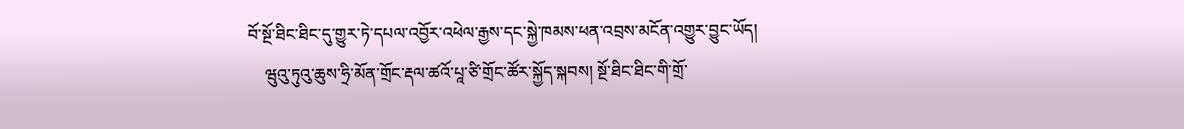བོ་སྔོ་ཐིང་ཐིང་དུ་གྱུར་ཏེ་དཔལ་འབྱོར་འཕེལ་རྒྱས་དང་སྐྱེ་ཁམས་ཕན་འབྲས་མངོན་འགྱུར་བྱུང་ཡོད།
    ཝུའུ་ཏུའུ་ཆུས་ཧྲི་མོན་གྲོང་རྡལ་ཚའོ་པཱ་ཙི་གྲོང་ཚོར་སྐྱོད་སྐབས། སྔོ་ཐིང་ཐིང་གི་གྲོ་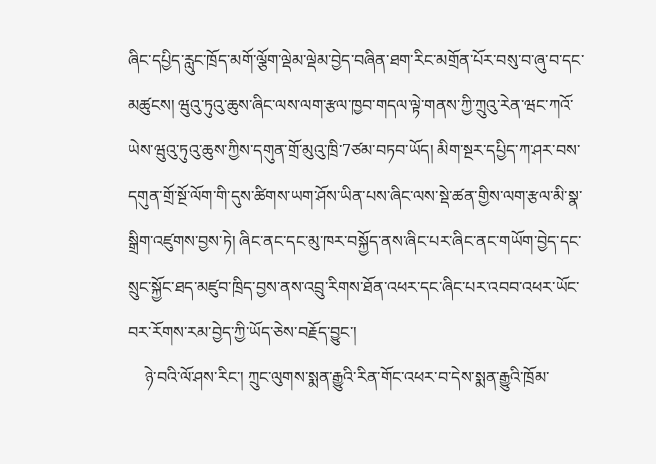ཞིང་དཔྱིད་རླུང་ཁྲོད་མགོ་ལྕོག་ལྡེམ་ལྡེམ་བྱེད་བཞིན་ཐག་རིང་མགྲོན་པོར་བསུ་བ་ཞུ་བ་དང་མཚུངས། ཝུའུ་ཏུའུ་ཆུས་ཞིང་ལས་ལག་རྩལ་ཁྱབ་གདལ་ལྟེ་གནས་ཀྱི་ཀྲུའུ་རེན་ཝང་ཀའོ་ཡེས་ཝུའུ་ཏུའུ་ཆུས་ཀྱིས་དགུན་གྲོ་མུའུ་ཁྲི་7ཙམ་བཏབ་ཡོད། མིག་སྔར་དཔྱིད་ཀ་ཤར་བས་དགུན་གྲོ་སྔོ་ལོག་གི་དུས་ཚིགས་ཡག་ཤོས་ཡིན་པས་ཞིང་ལས་སྡེ་ཚན་གྱིས་ལག་རྩལ་མི་སྣ་སྒྲིག་འཛུགས་བྱས་ཏེ། ཞིང་ནང་དང་མུ་ཁར་བསྐྱོད་ནས་ཞིང་པར་ཞིང་ནང་གཡོག་བྱེད་དང་སྲུང་སྐྱོང་ཐད་མཛུབ་ཁྲིད་བྱས་ནས་འབྲུ་རིགས་ཐོན་འཕར་དང་ཞིང་པར་འབབ་འཕར་ཡོང་བར་རོགས་རམ་བྱེད་ཀྱི་ཡོད་ཅེས་བརྗོད་བྱུང་།
    ཉེ་བའི་ལོ་ཤས་རིང་། ཀྲུང་ལུགས་སྨན་རྒྱུའི་རིན་གོང་འཕར་བ་དེས་སྨན་རྒྱུའི་ཁྲོམ་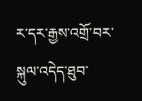ར་དར་རྒྱས་འགྲོ་བར་སྐུལ་འདེད་ཐུབ་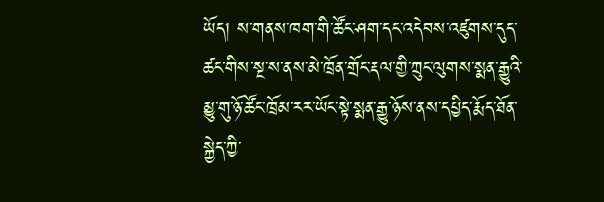ཡོད། ས་གནས་ཁག་གི་ཚོང་ཤག་དང་འདེབས་འཛུགས་དུད་ཚང་གིས་སྔ་ས་ནས་མེ་ཁྲོན་གྲོང་རྡལ་གྱི་ཀྲུང་ལུགས་སྨན་རྒྱུའི་མྱུ་གུ་ཉོ་ཚོང་ཁྲོམ་རར་ཡོང་སྟེ་སྨན་རྒྱུ་ཉོས་ནས་དཔྱིད་རྨོད་ཐོན་སྐྱེད་ཀྱི་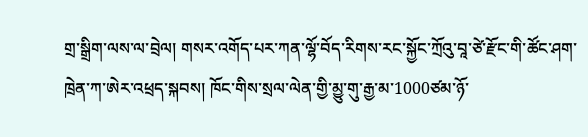གྲ་སྒྲིག་ལས་ལ་བྲེལ། གསར་འགོད་པར་ཀན་ལྷོ་བོད་རིགས་རང་སྐྱོང་ཀྲོའུ་བཱ་ཙེ་རྫོང་གི་ཚོང་ཤག་ཁྲེན་ཀ་ཨེར་འཕྲད་སྐབས། ཁོང་གིས་སྲལ་ལེན་གྱི་མྱུ་གུ་རྒྱ་མ་1000ཙམ་ཉོ་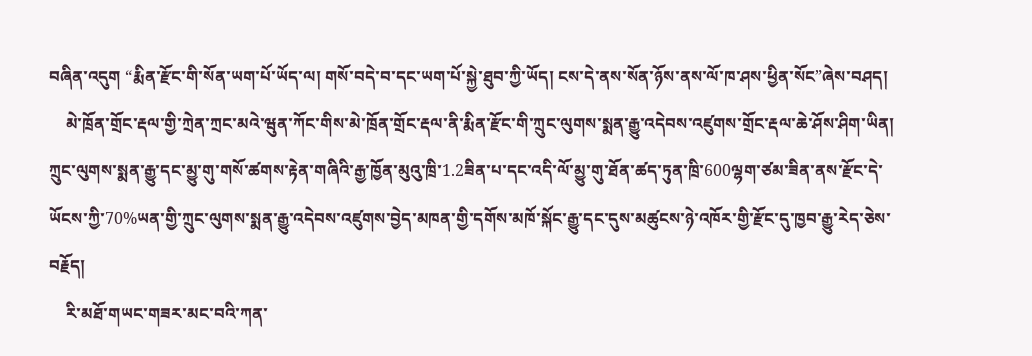བཞིན་འདུག “རྨིན་རྫོང་གི་སོན་ཡག་པོ་ཡོད་ལ། གསོ་བདེ་བ་དང་ཡག་པོ་སྐྱེ་ཐུབ་ཀྱི་ཡོད། ངས་དེ་ནས་སོན་ཉོས་ནས་ལོ་ཁ་ཤས་ཕྱིན་སོང”ཞེས་བཤད།
    མེ་ཁྲོན་གྲོང་རྡལ་གྱི་ཀྲེན་ཀྲང་མའེ་ཝུན་ཀོང་གིས་མེ་ཁྲོན་གྲོང་རྡལ་ནི་རྨིན་རྫོང་གི་ཀྲུང་ལུགས་སྨན་རྒྱུ་འདེབས་འཛུགས་གྲོང་རྡལ་ཆེ་ཤོས་ཤིག་ཡིན། ཀྲུང་ལུགས་སྨན་རྒྱུ་དང་མྱུ་གུ་གསོ་ཚགས་རྟེན་གཞིའི་རྒྱ་ཁྱོན་མུའུ་ཁྲི་1.2ཟིན་པ་དང་འདི་ལོ་མྱུ་གུ་ཐོན་ཚད་ཏུན་ཁྲི་600ལྷག་ཙམ་ཟིན་ནས་རྫོང་དེ་ཡོངས་ཀྱི་70%ཡན་གྱི་ཀྲུང་ལུགས་སྨན་རྒྱུ་འདེབས་འཛུགས་བྱེད་མཁན་གྱི་དགོས་མཁོ་སྐོང་རྒྱུ་དང་དུས་མཚུངས་ཉེ་འཁོར་གྱི་རྫོང་དུ་ཁྱབ་རྒྱུ་རེད་ཅེས་བརྗོད།
    རི་མཐོ་གཡང་གཟར་མང་བའི་ཀན་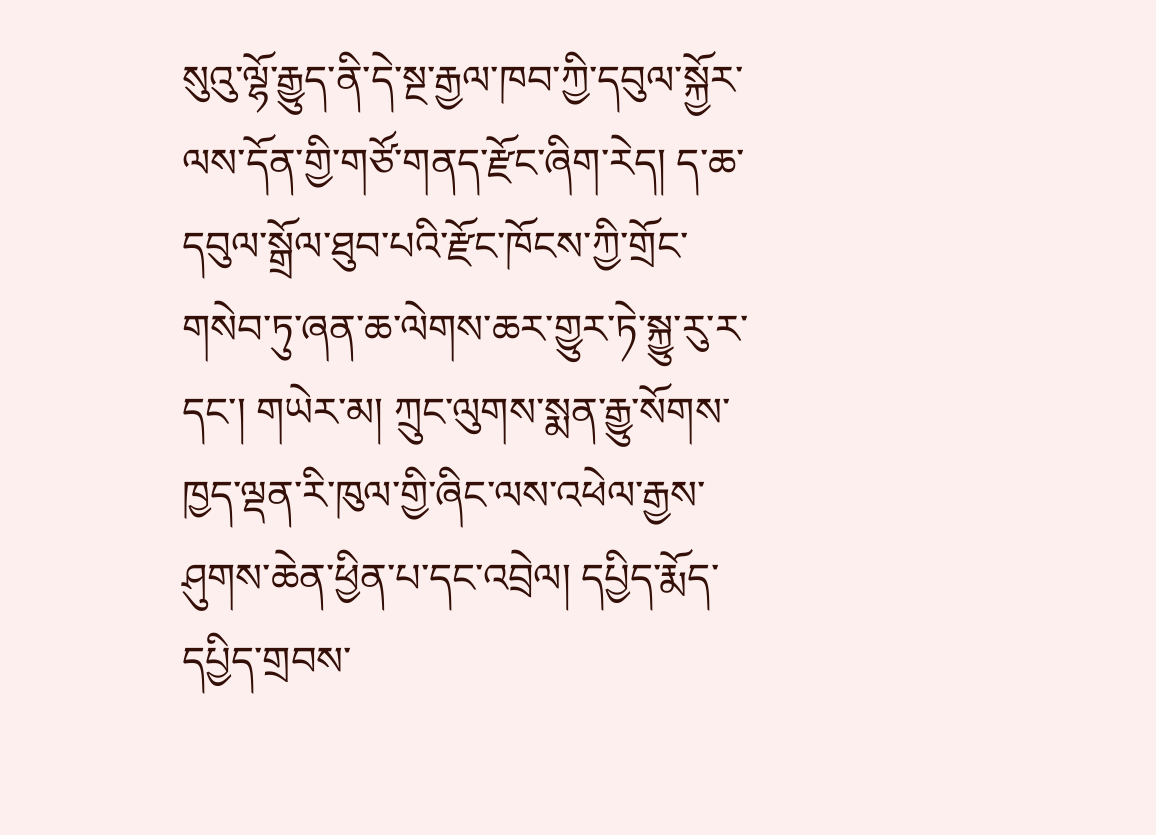སུའུ་ལྷོ་རྒྱུད་ནི་དེ་སྔ་རྒྱལ་ཁབ་ཀྱི་དབུལ་སྐྱོར་ལས་དོན་གྱི་གཙོ་གནད་རྫོང་ཞིག་རེད། ད་ཆ་དབུལ་སྒྲོལ་ཐུབ་པའི་རྫོང་ཁོངས་ཀྱི་གྲོང་གསེབ་ཏུ་ཞན་ཆ་ལེགས་ཆར་གྱུར་ཏེ་སྐྱུ་རུ་ར་དང་། གཡེར་མ། ཀྲུང་ལུགས་སྨན་རྒྱུ་སོགས་ཁྱད་ལྡན་རི་ཁུལ་གྱི་ཞིང་ལས་འཕེལ་རྒྱས་ཤུགས་ཆེན་ཕྱིན་པ་དང་འབྲེལ། དཔྱིད་རྨོད་དཔྱིད་གྲབས་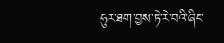ཧུར་ཐག་བྱས་ཏེ་རེ་བའི་ཞིང་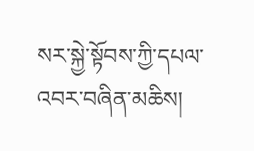སར་སྐྱེ་སྟོབས་ཀྱི་དཔལ་འབར་བཞིན་མཆིས།